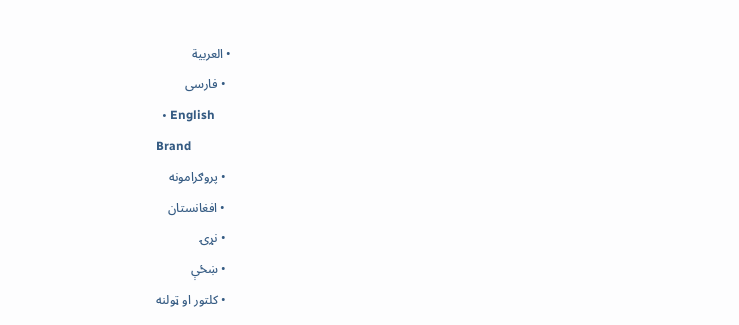• العربية
  • فارسی
  • English
Brand
  • پروګرامونه
  • افغانستان
  • نړۍ
  • ښځې
  • کلتور او ټولنه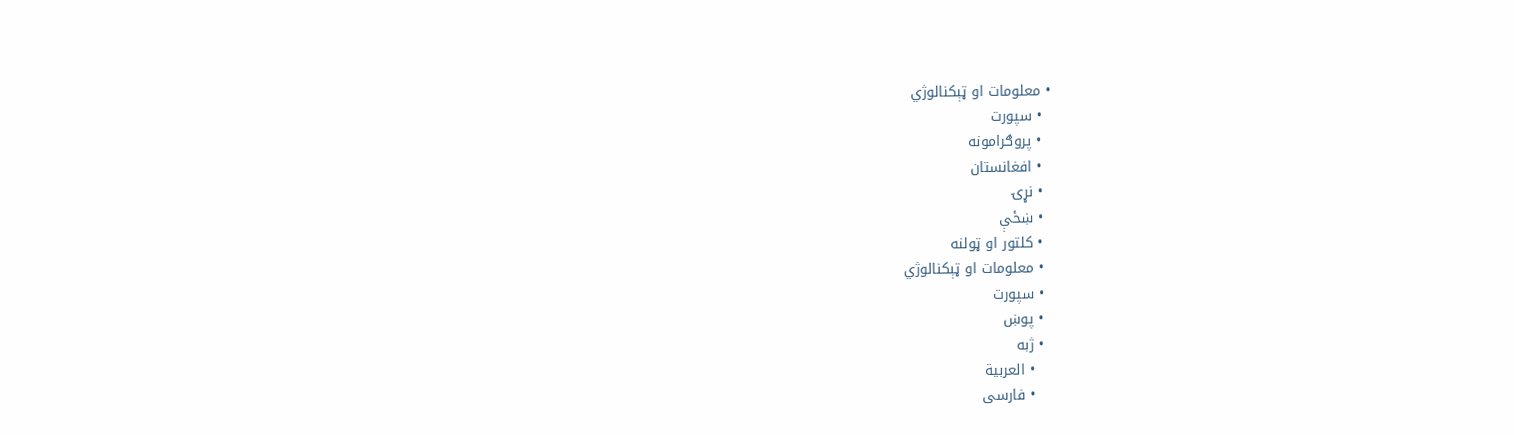• معلومات او ټېکنالوژي
  • سپورت
  • پروګرامونه
  • افغانستان
  • نړۍ
  • ښځې
  • کلتور او ټولنه
  • معلومات او ټېکنالوژي
  • سپورت
  • پوښ
  • ژبه
    • العربية
    • فارسی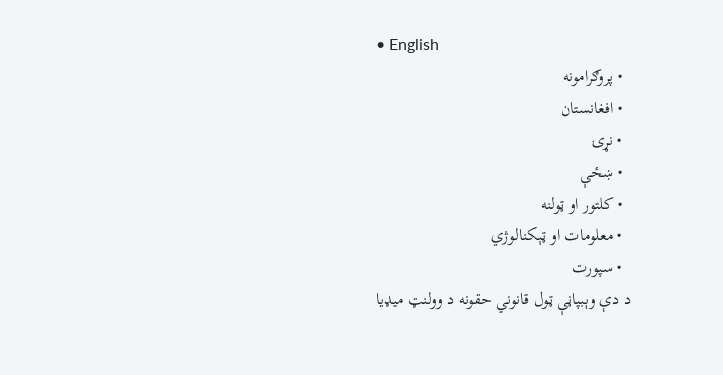• English
  • پروګرامونه
  • افغانستان
  • نړۍ
  • ښځې
  • کلتور او ټولنه
  • معلومات او ټېکنالوژي
  • سپورت
د دې وېبپاڼې ټول قانوني حقونه د وولنټ میډیا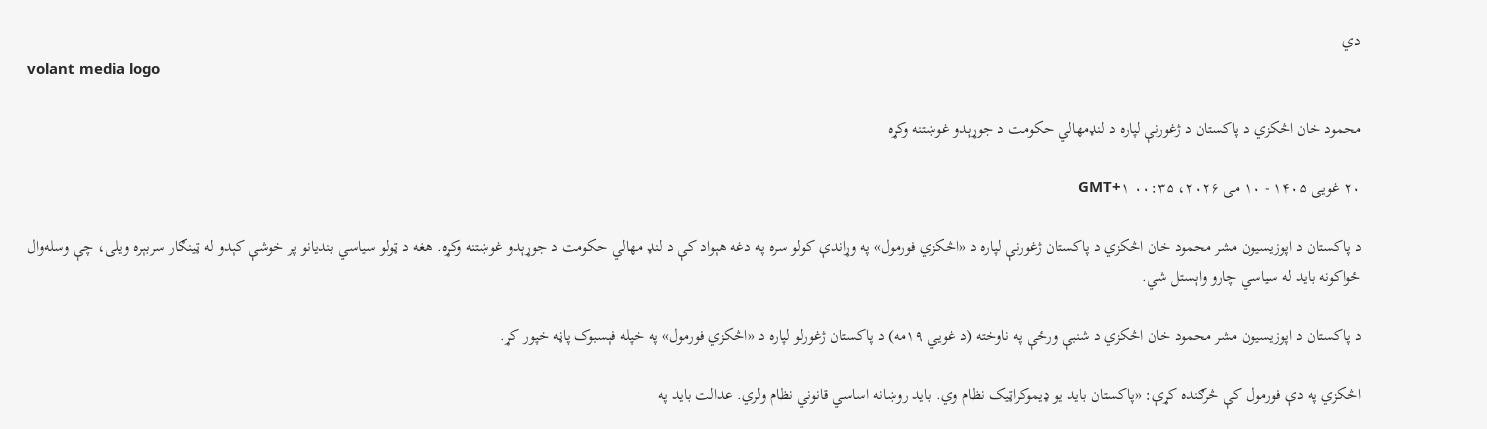دي
volant media logo

محمود خان اڅکزي د پاکستان د ژغورنې لپاره د لنډمهالي حکومت د جوړېدو غوښتنه وکړه

۲۰ غویی ۱۴۰۵ - ۱۰ می ۲۰۲۶، ۰۰:۳۵ GMT+۱

د پاکستان د اپوزیسیون مشر محمود خان اڅکزي د پاکستان ژغورنې لپاره د «اڅکزي فورمول» په وړاندې کولو سره په دغه هېواد کې د لنډ مهالي حکومت د جوړېدو غوښتنه وکړه. هغه د ټولو سیاسي بندیانو پر خوشې کېدو له ټينګار سربېره ویلی، چې وسله‌وال ځواکونه باید له سیاسي چارو واېستل شي.

د پاکستان د اپوزیسیون مشر محمود خان اڅکزي د شنبې ورځې په ناوخته (د غويي ۱۹مه) د پاکستان ژغورلو لپاره د «اڅکزي فورمول» په خپله فېسبوک پاڼه خپور کړ.

اڅکزي په دې فورمول کې څرګنده کړې: «پاکستان باید یو ډيموکراټيک نظام وي. باید روښانه اساسي قانوني نظام ولري. عدالت باید په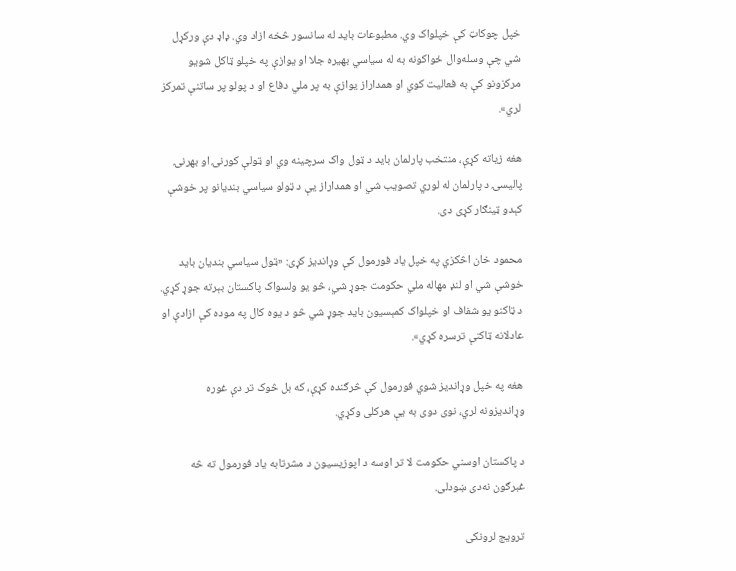خپل چوکاټ کې خپلواک وي. مطبوعات باید له سانسور څخه ازاد وي. ډاډ دې ورکړل شي چې وسله‌وال ځواکونه به له سیاسي بهیره جلا او یوازې په خپلو ټاکل شویو مرکزونو کې به فعالیت کوي او همداراز یوازې به پر ملي دفاع او د پولو پر ساتنې تمرکز لري».

هغه زیاته کړې، منتخب پارلمان باید د ټول واک سرچینه وي او ټولې کورنۍ او بهرنۍ پالیسۍ د پارلمان له لوري تصویب شي او همداراز یې د ټولو سیاسي بندیانو پر خوشې کېدو ټينګار کړی دی.

محمود خان اڅکزي په خپل یاد فورمول کې وړانديز کړی: «ټول سیاسي بندیان باید خوشې شي او لنډ مهاله ملي حکومت جوړ شي، څو یو ولسواک پاکستان بېرته جوړ کړي. د ټاکنو یو شفاف او خپلواک کمېسیون باید جوړ شي څو د یوه کال په موده کې ازادې او عادلانه ټاکنې ترسره کړي».

هغه په خپل وړاندیز شوي فورمول کې څرګنده کړې، که بل څوک تر دې غوره وړاندیزونه لري، نوی دوی به یې هرکلی وکړي.

د پاکستان اوسني حکومت لا تر اوسه د اپوزیسیون د مشرتابه یاد فورمول ته څه غبرګون نه‌دی ښودلی.

ترویج لرونکی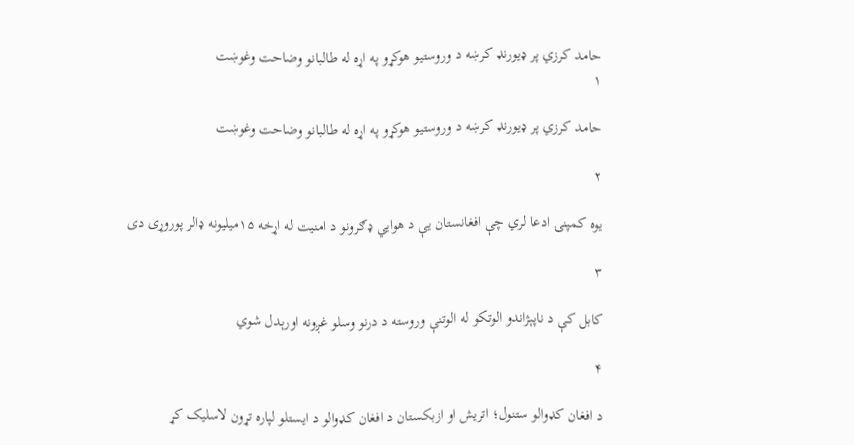حامد کرزي پر ډیورنډ کرښه د وروستیو هوکړو په اړه له طالبانو وضاحت وغوښت
۱

حامد کرزي پر ډیورنډ کرښه د وروستیو هوکړو په اړه له طالبانو وضاحت وغوښت

۲

یوه کمپنۍ ادعا لري چې افغانستان یې د هوايي ډګرونو د امنیت له اړخه ۱۵میلیونه ډالر پوروړی دی

۳

کابل کې د ناپېژاندو الوتکو له الوتنې وروسته د درنو وسلو غږونه اورېدل شوي

۴

د افغان کډوالو ستنول؛ اتریش او ازبکستان د افغان کډوالو د ایستلو لپاره تړون لاسلیک کړ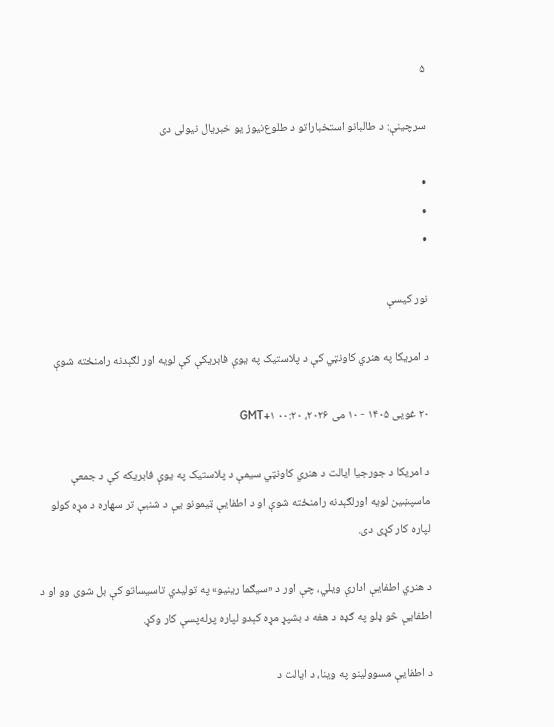۵

سرچینې: د طالبانو استخباراتو د طلوع‌نیوز یو خبریال نیولی دی

•
•
•

نور کیسې

د امریکا په هنري کاونټي کې د پلاستیک په یوې فابریکې کې لویه اور لګېدنه رامنځته شوې

۲۰ غویی ۱۴۰۵ - ۱۰ می ۲۰۲۶، ۰۰:۲۰ GMT+۱

د امریکا د جورجیا ایالت د هنري کاونټي سیمې د پلاستیک په یوې فابریکه کې د جمعې ماسپښین لویه اورلګېدنه رامنځته شوې او د اطفایې ټیمونو یې د شنبې تر سهاره د مړه کولو لپاره کار کړی دی.

د هنري اطفایې ادارې ویلي، چې اور د «سیګما رینیو» په تولیدي تاسیساتو کې بل شوی وو او د اطفایې څو ډلو په ګډه د هغه د بشپړ مړه کېدو لپاره پرله‌پسې کار وکړ.

د اطفایې مسوولینو په وینا، د ایالت د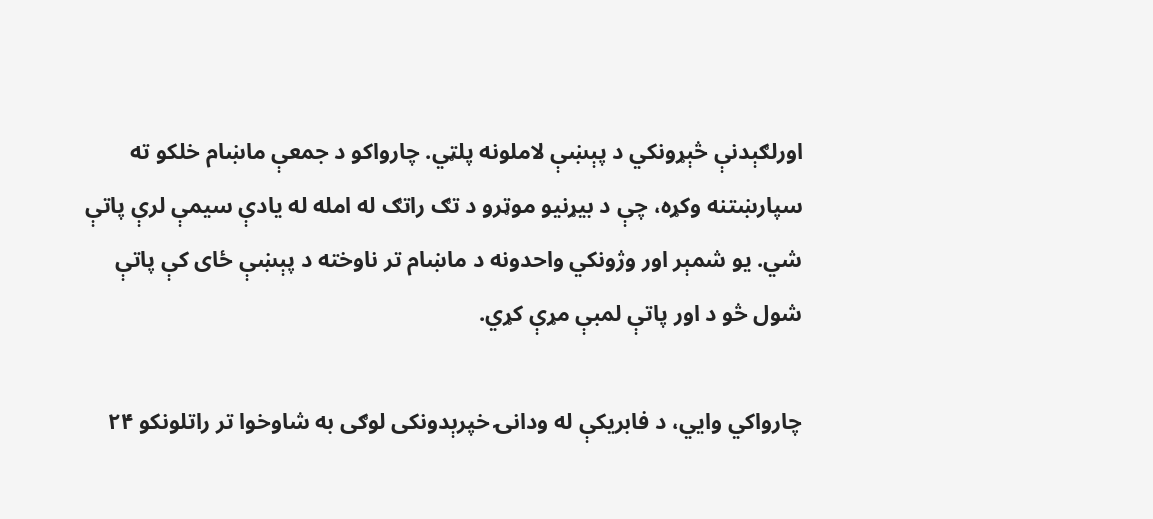اورلګېدنې څېړونکي د پېښې لاملونه پلټي. چارواکو د جمعې ماښام خلکو ته سپارښتنه وکړه، چې د بیړنیو موټرو د تګ راتګ له امله له یادې سیمې لرې پاتې شي. یو شمېر اور وژونکي واحدونه د ماښام تر ناوخته د پېښې ځای کې پاتې شول څو د اور پاتې لمبې مړې کړي.

چارواکي وایي، د فابریکې له ودانۍ خپرېدونکی لوګی به شاوخوا تر راتلونکو ۲۴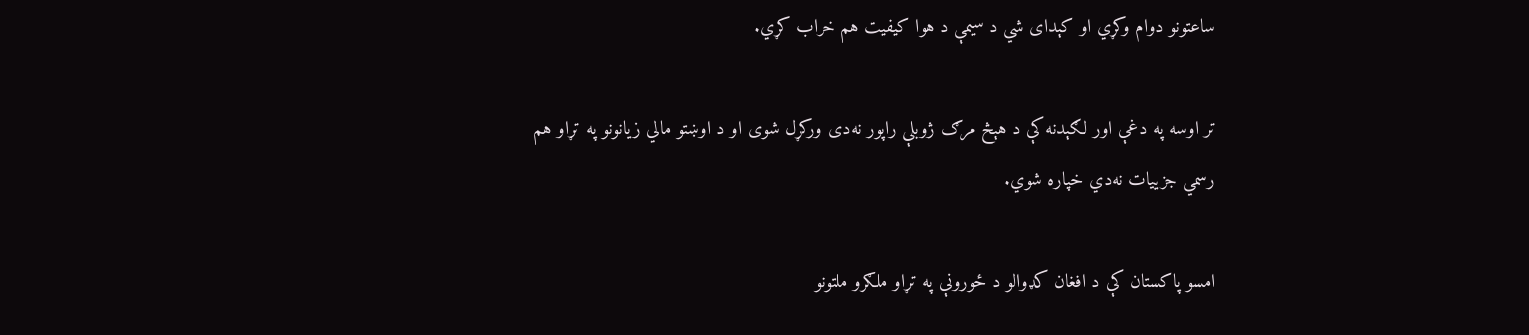ساعتونو دوام وکړي او کېدای شي د سیمې د هوا کیفیت هم خراب کړي.

تر اوسه په دغې اور لګېدنه کې د هېڅ مرګ ژوبلې راپور نه‌دی ورکړل شوی او د اوښتو مالي زیانونو په تړاو هم رسمي جزییات نه‌دي خپاره شوي.

امسو پاکستان کې د افغان کډوالو د ځورونې په تړاو ملګرو ملتونو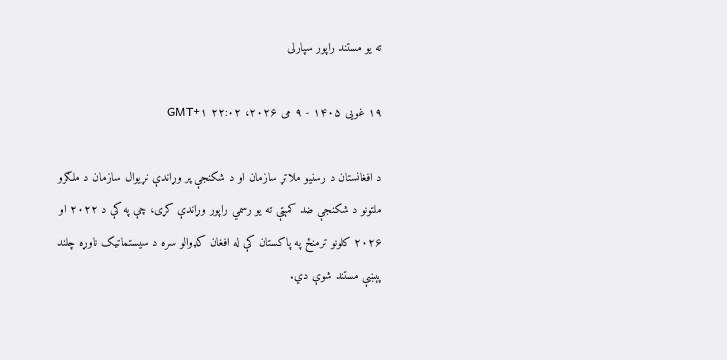ته یو مستند راپور سپارلی

۱۹ غویی ۱۴۰۵ - ۹ می ۲۰۲۶، ۲۲:۰۲ GMT+۱

د افغانستان د رسنیو ملاتړ سازمان او د شکنجې پر وړاندې نړیوال سازمان د ملګرو ملتونو د شکنجې ضد کمېټې ته یو رسمي راپور وړاندې کړی، چې په کې د ۲۰۲۲ او ۲۰۲۶ کلونو ترمنځ په پاکستان کې له افغان کډوالو سره د سیستماتیک ناوړه چلند پېښې مستند شوې دي.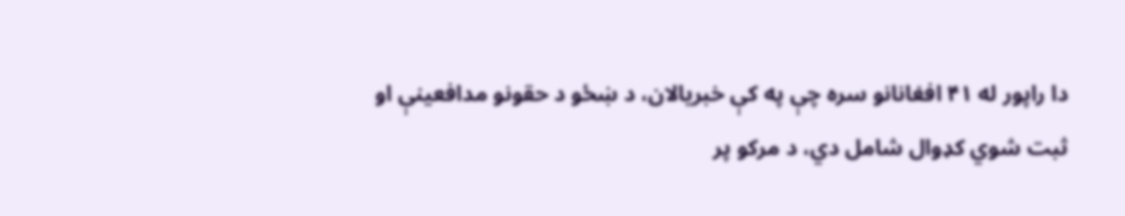دا راپور له ۴۱ افغانانو سره چې په کې خبریالان، د ښځو د حقونو مدافعینې او ثبت شوي کډوال شامل دي، د مرکو پر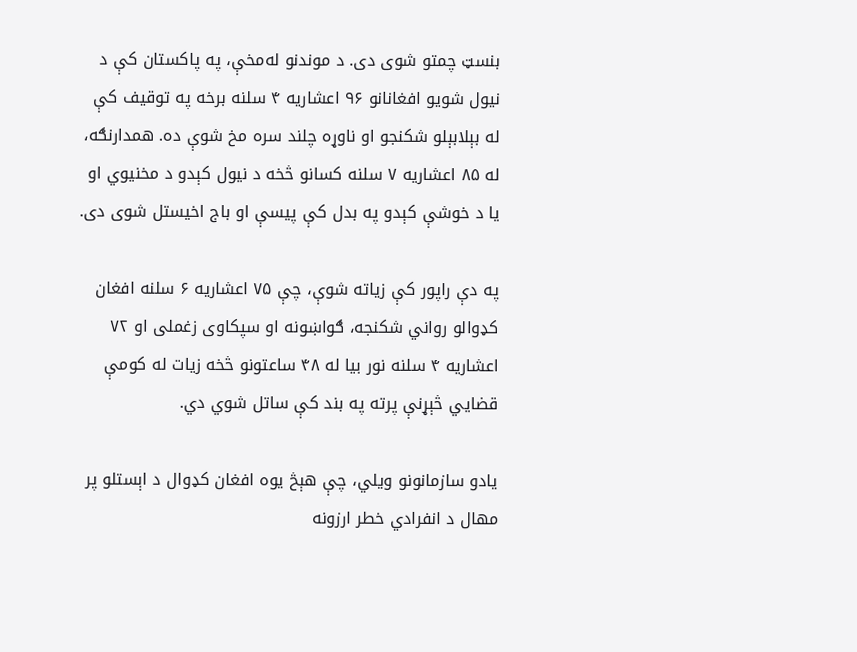بنسټ چمتو شوی دی. د موندنو له‌مخې، په پاکستان کې د نیول شویو افغانانو ۹۶ اعشاریه ۴ سلنه برخه په توقیف کې له بېلابېلو شکنجو او ناوړه چلند سره مخ شوې ده. همدارنګه، له ۸۵ اعشاریه ۷ سلنه کسانو څخه د نیول کېدو د مخنیوي او یا د خوشې کېدو په بدل کې پیسې او باج اخیستل شوی دی.

په دې راپور کې زیاته شوې، چې ۷۵ اعشاریه ۶ سلنه افغان کډوالو رواني شکنجه، ګواښونه او سپکاوی زغملی او ۷۲ اعشاریه ۴ سلنه نور بیا له ۴۸ ساعتونو څخه زیات له کومې قضایي څېړنې پرته په بند کې ساتل شوي دي.

یادو سازمانونو ویلي، چې هېڅ یوه افغان کډوال د اېستلو پر مهال د انفرادي خطر ارزونه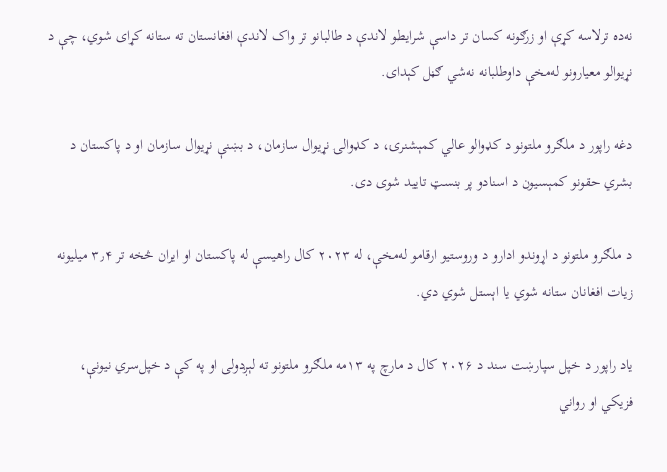نه‌ده ترلاسه کړې او زرګونه کسان تر داسې شرایطو لاندې د طالبانو تر واک لاندې افغانستان ته ستانه کړای شوي، چې د نړیوالو معیارونو له‌مخې داوطلبانه نه‌شي ګڼل کېدای.

دغه راپور د ملګرو ملتونو د کډوالو عالي کمېشنرۍ، د کډوالۍ نړیوال سازمان، د بښنې نړیوال سازمان او د پاکستان د بشري حقونو کمېسیون د اسنادو پر بنسټ تایید شوی دی.

د ملګرو ملتونو د اړوندو ادارو د وروستیو ارقامو له‌مخې، له ۲۰۲۳ کال راهیسې له پاکستان او ایران څخه تر ۳٫۴ میلیونه زیات افغانان ستانه شوي يا اېستل شوي دي.

یاد راپور د خپل سپارښت سند د ۲۰۲۶ کال د مارچ په ۱۳مه ملګرو ملتونو ته لېږدولی او په کې د خپل‌سري نیونې، فزیکي او رواني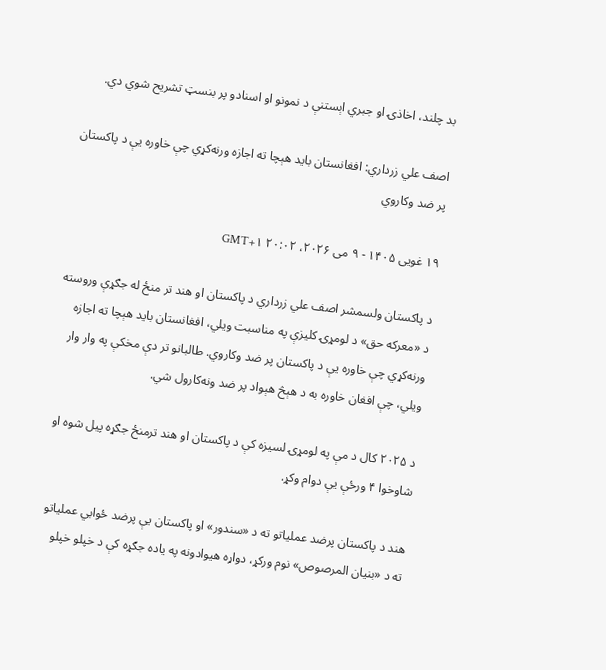بد چلند، اخاذۍ او جبري اېستنې د نمونو او اسنادو پر بنسټ تشریح شوي دي.

اصف علي زرداري: افغانستان باید هېچا ته اجازه ورنه‌کړي چې خاوره یې د پاکستان پر ضد وکاروي

۱۹ غویی ۱۴۰۵ - ۹ می ۲۰۲۶، ۲۰:۰۲ GMT+۱

د پاکستان ولسمشر اصف علي زرداري د پاکستان او هند تر منځ له جګړې وروسته د «معرکه حق» د لومړۍ کلیزې په مناسبت ویلي، افغانستان باید هېچا ته اجازه ورنه‌کړي چې خاوره یې د پاکستان پر ضد وکاروي. طالبانو تر دې مخکې په وار وار ویلي، چې افغان خاوره به د هېڅ هېواد پر ضد ونه‌کارول شي.

د ۲۰۲۵ کال د مې په لومړۍ لسيزه کې د پاکستان او هند ترمنځ جګړه پیل شوه او شاوخوا ۴ ورځې یې دوام وکړ.

هند د پاکستان پرضد عملياتو ته د «سندور» او پاکستان يې پرضد ځوابي عملياتو ته د «بنيان المرصوص» نوم ورکړ، دواړه هيوادونه په یاده جګړه کې د خپلو خپلو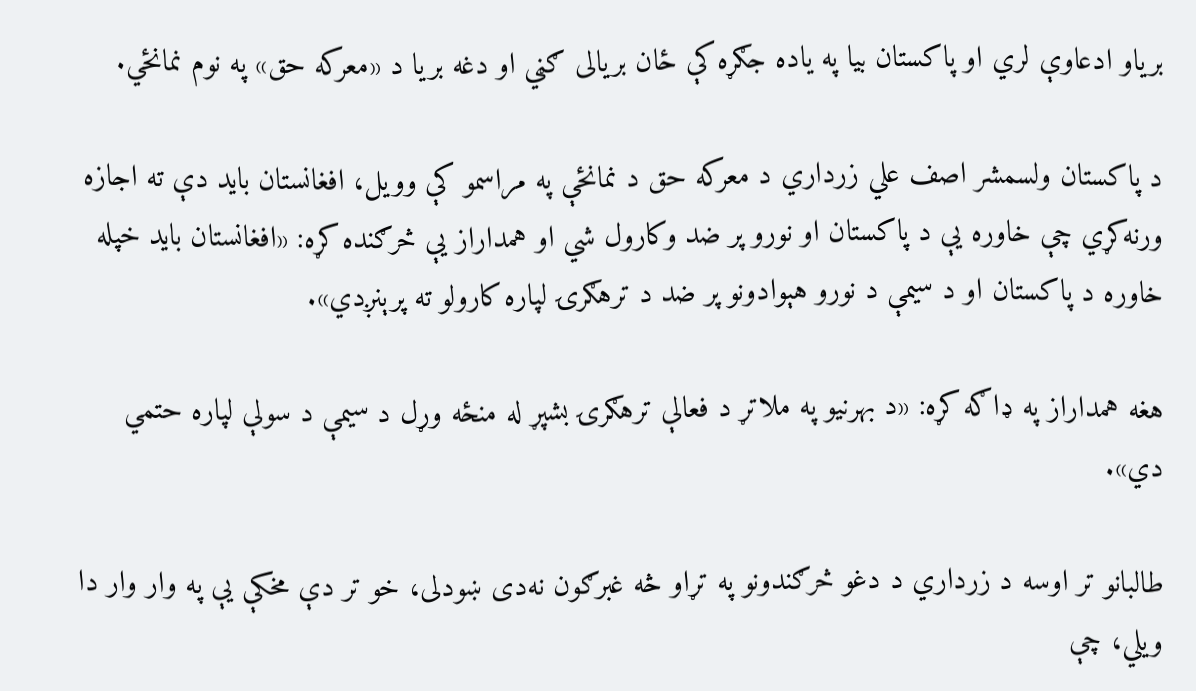برياو ادعاوې لري او پاکستان بیا په یاده جګړه کې ځان بریالی ګڼي او دغه بریا د «معرکه حق» په نوم نمانځي.

د پاکستان ولسمشر اصف علي زرداري د معرکه حق د نمانځې په مراسمو کې وویل، افغانستان باید دې ته اجازه ورنه‌کړي چې خاوره یې د پاکستان او نورو پر ضد وکارول شي او همداراز یې څرګنده کړه: «افغانستان باید خپله خاوره د پاکستان او د سیمې د نورو هېوادونو پر ضد د ترهګرۍ لپاره کارولو ته پرېنږدي».

هغه همداراز په ډاګه کړه: «د بهرنیو په ملاتړ د فعالې ترهګرۍ بشپړ له منځه وړل د سیمې د سولې لپاره حتمي دي».

طالبانو تر اوسه د زرداري د دغو څرګندونو په تړاو څه غبرګون نه‌دی ښودلی، خو تر دې مخکې یې په وار وار دا ویلي، چې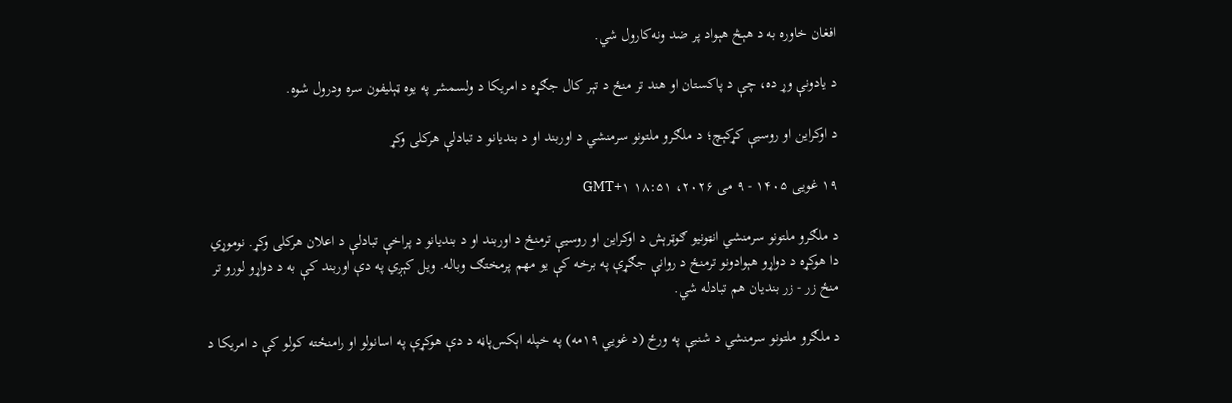افغان خاوره به د هېڅ هېواد پر ضد ونه‌کارول شي.

د یادونې وړ ده، چې د پاکستان او هند تر منځ د تېر کال جګړه د امریکا د ولسمشر په یوه ټېلیفون سره ودرول شوه.

د اوکراین او روسیې کړکېچ؛ د ملګرو ملتونو سرمنشي د اوربند او د بندیانو د تبادلې هرکلی وکړ

۱۹ غویی ۱۴۰۵ - ۹ می ۲۰۲۶، ۱۸:۵۱ GMT+۱

د ملګرو ملتونو سرمنشي انټونیو ګوټرېش د اوکراین او روسیې ترمنځ د اوربند او د بندیانو د پراخې تبادلې د اعلان هرکلی وکړ. نوموړي دا هوکړه د دواړو هېوادونو ترمنځ د روانې جګړې په برخه کې یو مهم پرمختګ وباله. ویل کېږي په دې اوربند کې به د دواړو لورو تر منځ زر - زر بندیان هم تبادله شي.

د ملګرو ملتونو سرمنشي د شنبې په ورځ (د غويي ۱۹مه) په خپله اېکس‌پاڼه د دې هوکړې په اسانولو او رامنځته کولو کې د امریکا د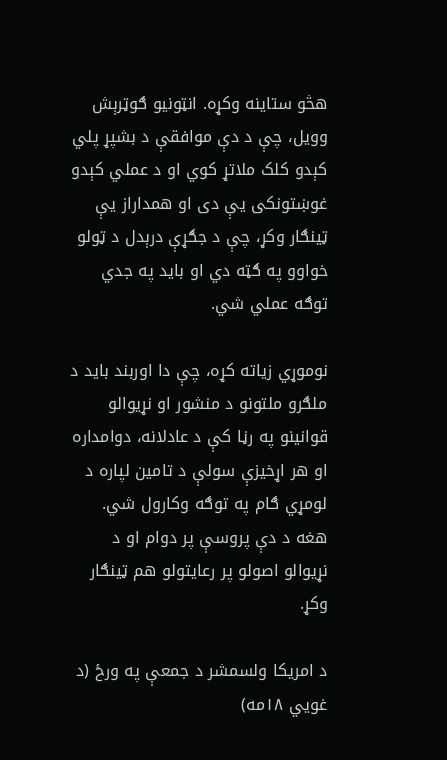هڅو ستاینه وکړه. انټونیو ګوټرېش وویل، چې د دې موافقې د بشپړ پلي کېدو کلک ملاتړ کوي او د عملي کېدو غوښتونکی یې دی او همداراز یې ټینګار وکړ، چې د جګړې درېدل د ټولو خواوو په ګټه دي او باید په جدي توګه عملي شي.

نوموړي زیاته کړه، چې دا اوربند باید د ملګرو ملتونو د منشور او نړیوالو قوانینو په رڼا کې د عادلانه، دوامداره او هر اړخیزې سولې د تامین لپاره د لومړي ګام په توګه وکارول شي. هغه د دې پروسې پر دوام او د نړیوالو اصولو پر رعایتولو هم ټینګار وکړ.

د امریکا ولسمشر د جمعې په ورځ (د غويي ۱۸مه)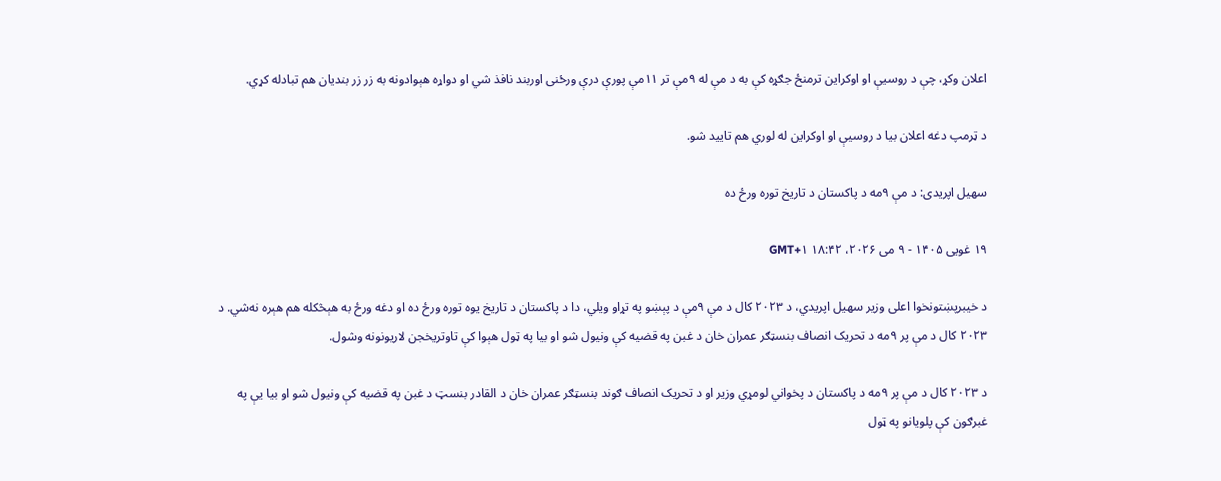اعلان وکړ، چې د روسیې او اوکراین ترمنځ جګړه کې به د مې له ۹مې تر ۱۱مې پورې درې ورځنی اوربند نافذ شي او دواړه هېوادونه به زر زر بندیان هم تبادله کړي.

د ټرمپ دغه اعلان بیا د روسیې او اوکراین له لوري هم تایید شو.

سهیل اپريدی: د مې ۹مه د پاکستان د تاريخ توره ورځ ده

۱۹ غویی ۱۴۰۵ - ۹ می ۲۰۲۶، ۱۸:۴۲ GMT+۱

د خيبرپښتونخوا اعلی وزير سهيل اپريدي، د ۲۰۲۳ کال د مې ۹مې د پېښو په تړاو ويلي، دا د پاکستان د تاریخ یوه توره ورځ ده او دغه ورځ به هېڅکله هم هېره نه‌شي. د ۲۰۲۳ کال د مې پر ۹مه د تحریک انصاف بنسټګر عمران خان د غبن په قضیه کې ونیول شو او بیا په ټول هېوا کې تاوتریخجن لاریونونه وشول.

د ۲۰۲۳ کال د مې پر ۹مه د پاکستان د پخواني لومړي وزیر او د تحریک انصاف ګوند بنسټګر عمران خان د القادر بنسټ د غبن په قضيه کې ونیول شو او بيا یې په غبرګون کې پلویانو په ټول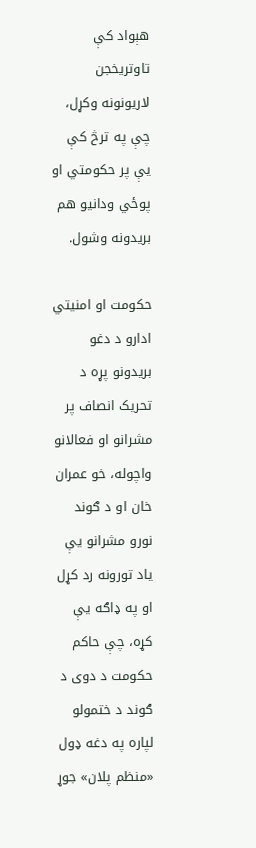هېواد کې تاوتریخجن لاريونونه وکړل، چې په ترڅ کې یې پر حکومتي او پوځي ودانیو هم بریدونه وشول.

حکومت او امنیتي ادارو د دغو بريدونو پړه د تحریک انصاف پر مشرانو او فعالانو واچوله، خو عمران خان او د ګوند نورو مشرانو یې یاد تورونه رد کړل او په ډاګه یې کړه، چې حاکم حکومت د دوی د ګوند د ختمولو لپاره په دغه ډول «منظم پلان» جوړ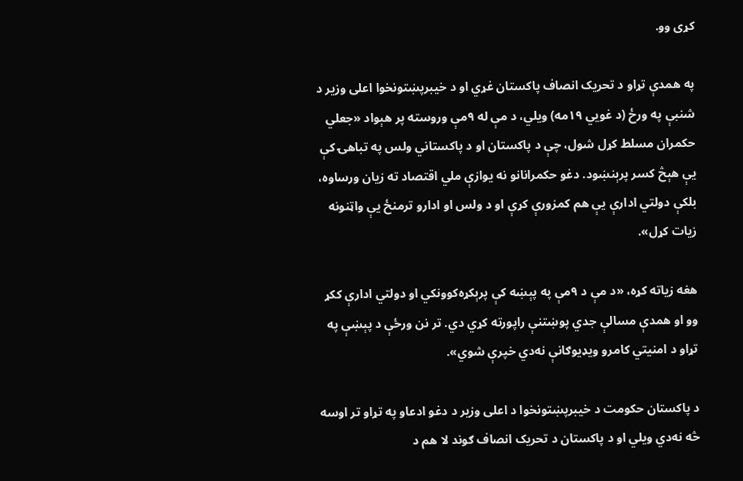کړی وو.

په همدې تړاو د تحریک انصاف پاکستان غړي او د خیبرپښتونخوا اعلی وزیر د شنبې په ورځ (د غويي ۱۹مه) ویلي، د مې له ۹مې وروسته پر هېواد «جعلي حکمران مسلط کړل شول، چې د پاکستان او د پاکستاني ولس په تباهۍ کې یې هېڅ کسر پرېنښود. دغو حکمرانانو نه یوازې ملي اقتصاد ته زیان ورساوه، بلکې دولتي ادارې یې هم کمزورې کړې او د ولس او ادارو ترمنځ یې واټنونه زیات کړل».

هغه زياته کړه، «د مې د ۹مې په پېښه کې پرېکړه‌کوونکي او دولتي ادارې ککړ وو او همدې مسالې جدي پوښتنې راپورته کړي دي. تر نن ورځې د پېښې په تړاو د امنيتي کامرو ويډیوګانې نه‌دي خپرې شوي».

د پاکستان حکومت د خیبرپښتونخوا د اعلی وزیر د دغو ادعاو په تړاو تر اوسه څه نه‌دي ویلي او د پاکستان د تحریک انصاف ګوند لا هم د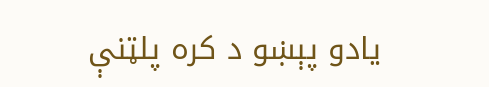یادو پېښو د کره پلټنې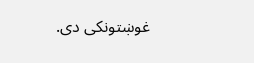غوښتونکی دی.